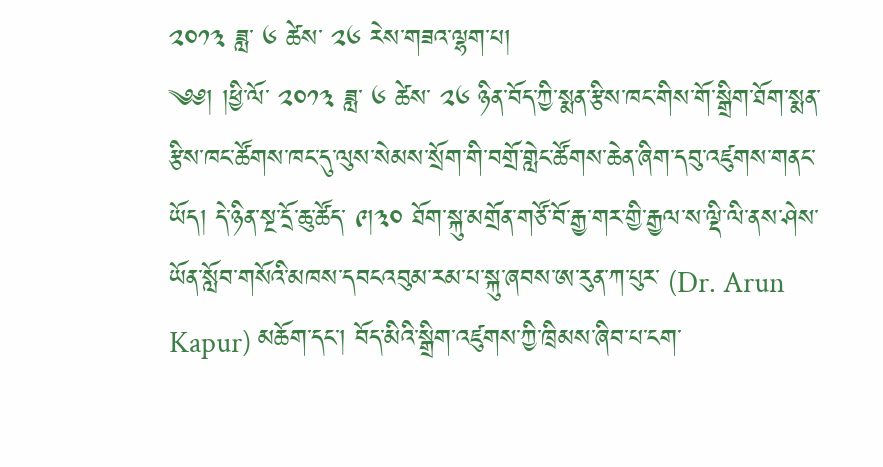༢༠༡༣ ཟླ་ ༦ ཚེས་ ༢༦ རེས་གཟའ་ལྷག་པ།
༄༅། །ཕྱི་ལོ་ ༢༠༡༣ ཟླ་ ༦ ཚེས་ ༢༦ ཉིན་བོད་ཀྱི་སྨན་རྩིས་ཁང་གིས་གོ་སྒྲིག་ཐོག་སྨན་རྩིས་ཁང་ཚོགས་ཁང་དུ་ལུས་སེམས་སྲོག་གི་བགྲོ་གླེང་ཚོགས་ཆེན་ཞིག་དབུ་འཛུགས་གནང་ཡོད། དེ་ཉིན་སྔ་དྲོ་ཆུ་ཚོད་ ༩།༣༠ ཐོག་སྐུ་མགྲོན་གཙོ་བོ་རྒྱ་གར་གྱི་རྒྱལ་ས་ལྡི་ལི་ནས་ཤེས་ཡོན་སློབ་གསོའི་མཁས་དབངའབུམ་རམ་པ་སྐུ་ཞབས་ཨ་རུན་ཀ་པུར་ (Dr. Arun Kapur) མཆོག་དང་། བོད་མིའི་སྒྲིག་འཛུགས་ཀྱི་ཁྲིམས་ཞིབ་པ་ངག་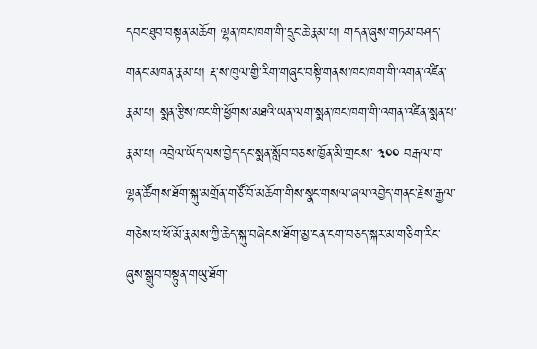དབང་ཐུབ་བསྟན་མཆོག ལྷན་ཁང་ཁག་གི་དྲུང་ཆེ་རྣམ་པ། གདན་ཞུས་གཏམ་བཤད་གནང་མཁན་རྣམ་པ། རྡ་ས་ཁུལ་གྱི་རིག་གཞུང་བསྟི་གནས་ཁང་ཁག་གི་འགན་འཛིན་རྣམ་པ། སྨན་རྩིས་ཁང་གི་ཕྱོགས་མཐའི་ཡན་ལག་སྨན་ཁང་ཁག་གི་འགན་འཛིན་སྨན་པ་རྣམ་པ། འབྲེལ་ཡོད་ལས་བྱེད་དང་སྨན་སློབ་བཅས་ཁྱོན་མི་གྲངས་ ༣༠༠ བརྒལ་བ་ལྷན་ཚོགས་ཐོག་སྐུ་མགྲོན་གཙོ་བོ་མཆོག་གིས་སྣང་གསལ་ཞལ་འབྱེད་གནང་རྗེས་རྒྱལ་གཅེས་པ་ཕོ་མོ་རྣམས་ཀྱི་ཆེད་སྐུ་བཞེངས་ཐོག་མྱ་ངན་ངག་བཅད་སྐར་མ་གཅིག་རིང་ཞུས་སྒྲུབ་བསྟུན་གཡུ་ཐོག་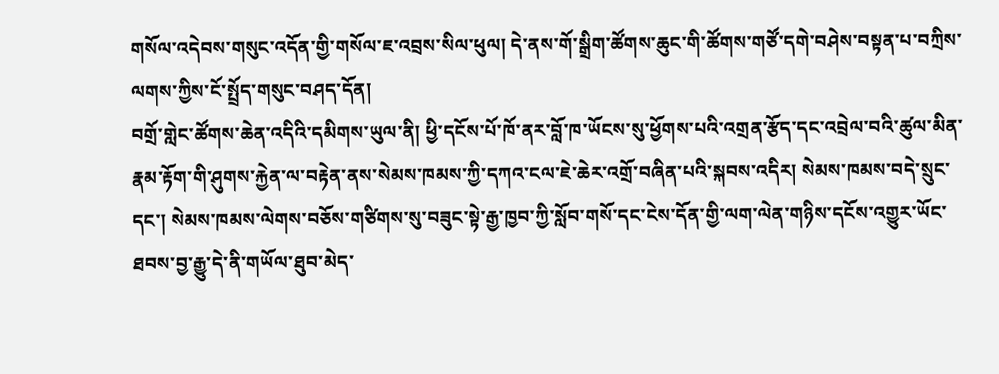གསོལ་འདེབས་གསུང་འདོན་གྱི་གསོལ་ཇ་འབྲས་སིལ་ཕུལ། དེ་ནས་གོ་སྒྲིག་ཚོགས་ཆུང་གི་ཚོགས་གཙོ་དགེ་བཤེས་བསྟན་པ་བཀྲིས་ལགས་ཀྱིས་ངོ་སྤྲོད་གསུང་བཤད་དོན།
བགྲོ་གླེང་ཚོགས་ཆེན་འདིའི་དམིགས་ཡུལ་ནི། ཕྱི་དངོས་པོ་ཁོ་ནར་བློ་ཁ་ཡོངས་སུ་ཕྱོགས་པའི་འགྲན་རྩོད་དང་འབྲེལ་བའི་ཚུལ་མིན་རྣམ་རྟོག་གི་ཤུགས་རྐྱེན་ལ་བརྟེན་ནས་སེམས་ཁམས་ཀྱི་དཀའ་ངལ་ཇེ་ཆེར་འགྲོ་བཞིན་པའི་སྐབས་འདིར། སེམས་ཁམས་བདེ་སྲུང་དང་། སེམས་ཁམས་ལེགས་བཅོས་གཙིགས་སུ་བཟུང་སྟེ་རྒྱ་ཁྱབ་ཀྱི་སློབ་གསོ་དང་ངེས་དོན་གྱི་ལག་ལེན་གཉིས་དངོས་འགྱུར་ཡོང་ཐབས་བྱ་རྒྱུ་དེ་ནི་གཡོལ་ཐུབ་མེད་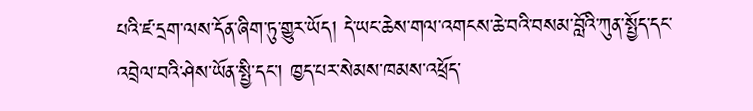པའི་ཛ་དྲག་ལས་དོན་ཞིག་ཏུ་གྱུར་ཡོད། དེ་ཡང་ཆེས་གལ་འགངས་ཆེ་བའི་བསམ་བློའི་ཀུན་སྤྱོད་དང་འབྲེལ་བའི་ཤེས་ཡོན་སྤྱི་དང་། ཁྱད་པར་སེམས་ཁམས་འཕྲོད་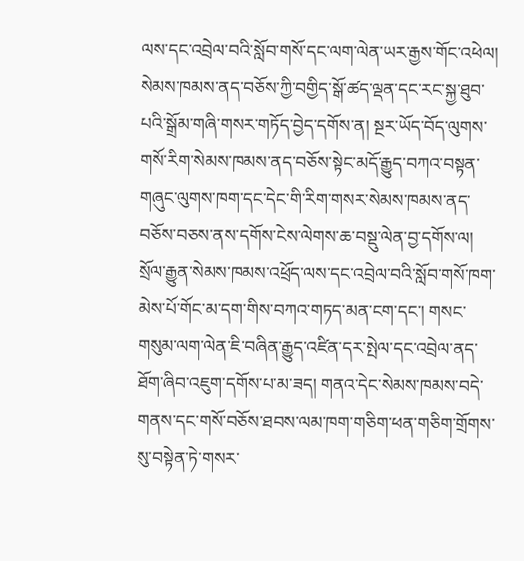ལས་དང་འབྲེལ་བའི་སློབ་གསོ་དང་ལག་ལེན་ཡར་རྒྱས་གོང་འཕེལ། སེམས་ཁམས་ནད་བཅོས་ཀྱི་བགྱིད་སྒོ་ཚད་ལྡན་དང་རང་སྐྱ་ཐུབ་པའི་སྒྲོམ་གཞི་གསར་གཏོད་བྱེད་དགོས་ན། སྔར་ཡོད་བོད་ལུགས་གསོ་རིག་སེམས་ཁམས་ནད་བཅོས་སྟེང་མདོ་རྒྱུད་བཀའ་བསྟན་གཞུང་ལུགས་ཁག་དང་དེང་གི་རིག་གསར་སེམས་ཁམས་ནད་བཅོས་བཅས་ནས་དགོས་ངེས་ལེགས་ཆ་བསྡུ་ལེན་བྱ་དགོས་ལ། སྲོལ་རྒྱུན་སེམས་ཁམས་འཕྲོད་ལས་དང་འབྲེལ་བའི་སློབ་གསོ་ཁག་མེས་པོ་གོང་མ་དག་གིས་བཀའ་གཏད་མན་ངག་དང་། གསང་གསུམ་ལག་ལེན་ཇི་བཞིན་རྒྱུད་འཛིན་དར་སྤེལ་དང་འབྲེལ་ནད་ཐོག་ཞིབ་འཇུག་དགོས་པ་མ་ཟད། གནའ་དེང་སེམས་ཁམས་བདེ་གནས་དང་གསོ་བཅོས་ཐབས་ལམ་ཁག་གཅིག་ཕན་གཅིག་གྲོགས་སུ་བསྟེན་ཏེ་གསར་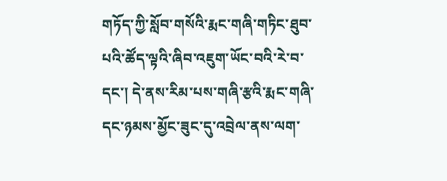གཏོད་ཀྱི་སློབ་གསོའི་རྨང་གཞི་གཏིང་ཐུབ་པའི་ཚོད་ལྟའི་ཞིབ་འཇུག་ཡོང་བའི་རེ་བ་དང་། དེ་ནས་རིམ་པས་གཞི་རྩའི་རྨང་གཞི་དང་ཉམས་མྱོང་ཟུང་དུ་འབྲེལ་ནས་ལག་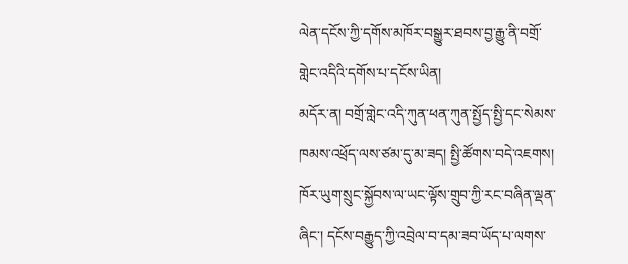ལེན་དངོས་ཀྱི་དགོས་མཁོར་བསྒྱུར་ཐབས་བྱ་རྒྱུ་ནི་བགྲོ་གླེང་འདིའི་དགོས་པ་དངོས་ཡིན།
མདོར་ན། བགྲོ་གླེང་འདི་ཀུན་ཕན་ཀུན་སྤྱོད་སྤྱི་དང་སེམས་ཁམས་འཕྲོད་ལས་ཙམ་དུ་མ་ཟད། སྤྱི་ཚོགས་བདེ་འཇགས། ཁོར་ཡུག་སྲུང་སྐྱོབས་ལ་ཡང་ལྟོས་གྲུབ་ཀྱི་རང་བཞིན་ལྡན་ཞིང་། དངོས་བརྒྱུད་ཀྱི་འབྲེལ་བ་དམ་ཟབ་ཡོད་པ་ལགས་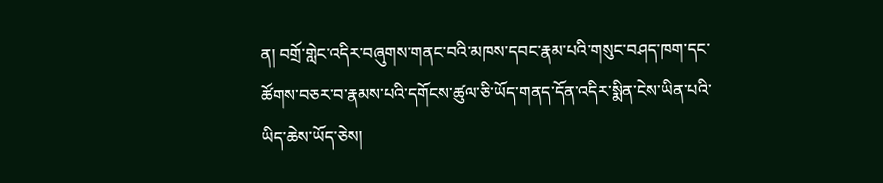ན། བགྲོ་གླེང་འདིར་བཞུགས་གནང་བའི་མཁས་དབང་རྣམ་པའི་གསུང་བཤད་ཁག་དང་ཚོགས་བཅར་བ་རྣམས་པའི་དགོངས་ཚུལ་ཅི་ཡོད་གནད་དོན་འདིར་སྨིན་ངེས་ཡིན་པའི་ཡིད་ཆེས་ཡོད་ཅེས།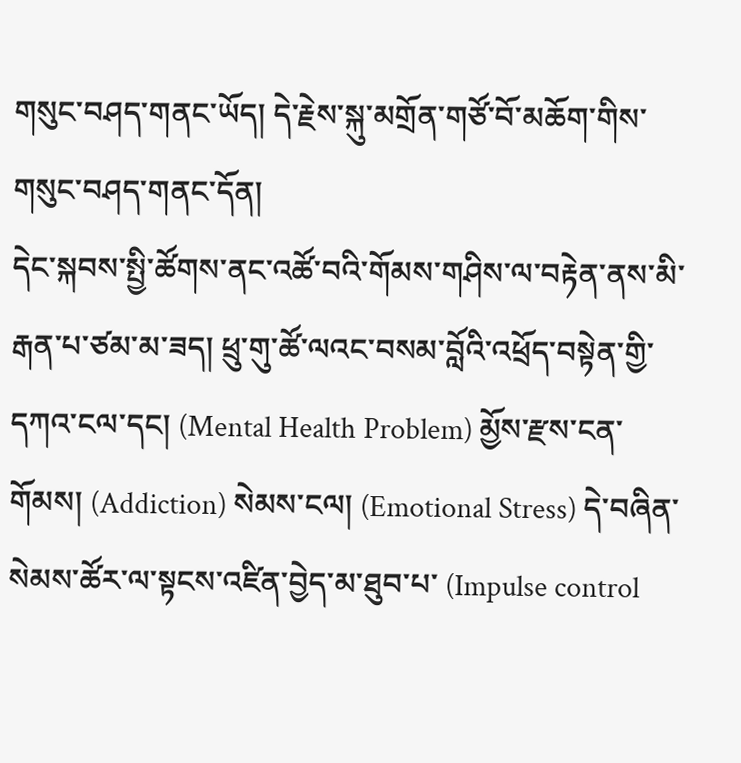གསུང་བཤད་གནང་ཡོད། དེ་རྗེས་སྐུ་མགྲོན་གཙོ་བོ་མཆོག་གིས་གསུང་བཤད་གནང་དོན།
དེང་སྐབས་སྤྱི་ཚོགས་ནང་འཚོ་བའི་གོམས་གཤིས་ལ་བརྟེན་ནས་མི་རྒན་པ་ཙམ་མ་ཟད། ཕྲུ་གུ་ཚོ་ལའང་བསམ་བློའི་འཕྲོད་བསྟེན་གྱི་དཀའ་ངལ་དང། (Mental Health Problem) མྱོས་རྫས་ངན་གོམས། (Addiction) སེམས་ངལ། (Emotional Stress) དེ་བཞིན་སེམས་ཚོར་ལ་སྟངས་འཛིན་བྱེད་མ་ཐུབ་པ་ (Impulse control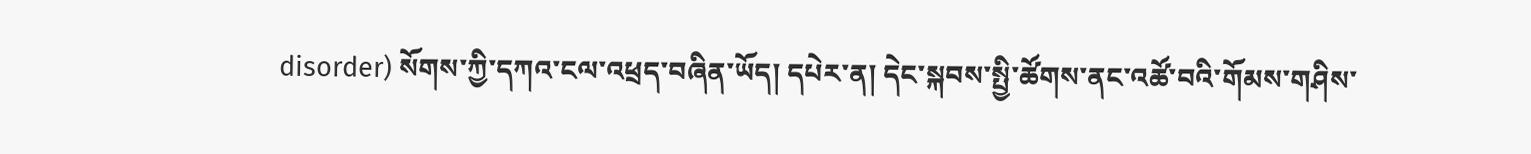disorder) སོགས་ཀྱི་དཀའ་ངལ་འཕྲད་བཞིན་ཡོད། དཔེར་ན། དེང་སྐབས་སྤྱི་ཚོགས་ནང་འཚོ་བའི་གོམས་གཤིས་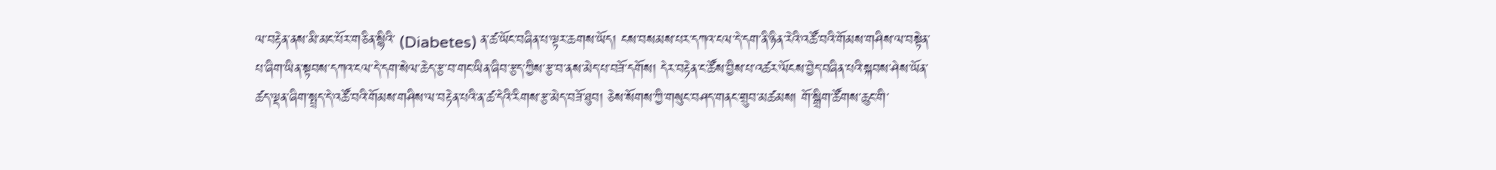ལ་བརྟེན་ནས་མི་མང་པོར་གཅིན་སྙིའི་ (Diabetes) ན་ཚ་ཡོང་བཞིན་པ་ལྟར་ཆགས་ཡོད། ངས་བསམས་པར་དཀའ་ངལ་དེ་དག་ནི་ཉིན་རེའི་འཚོ་བའི་གོམས་གཤིས་ལ་བསྟེན་པ་ཞིག་ཡིན་སྟབས་དཀའ་ངལ་དེ་དག་སེལ་ཆེད་རྩ་བ་གང་ཡིན་ཞིབ་རྩད་ཀྱིས་རྩ་བ་ནས་མེད་པ་བཟོ་དགོས། དེར་བརྟེན་ང་ཚོས་བྱིས་པ་འཚར་ལོངས་བྱེད་བཞིན་པའི་སྐབས་ཤེས་ཡོན་ཚད་ལྡན་ཞིག་སྤྲད་དེ་འཚོ་བའི་གོམས་གཤིས་ལ་བརྟེན་པའི་ན་ཚ་དེའི་རིགས་རྩ་མེད་བཟོ་ཐུབ། ཅེས་སོགས་ཀྱི་གསུང་བཤད་གནང་གྲུབ་མཚམས། གོ་སྒྲིག་ཚོགས་ཆུང་གི་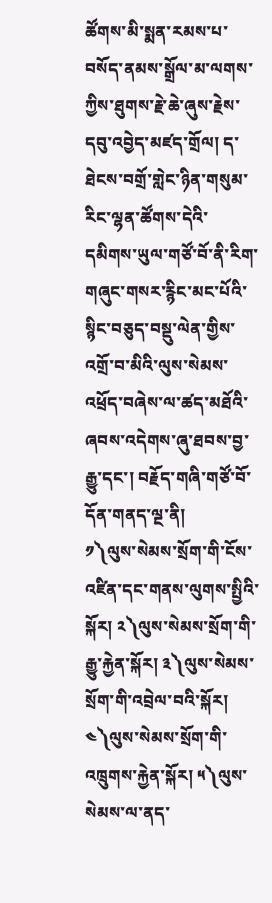ཚོགས་མི་སྨན་རམས་པ་བསོད་ནམས་སྒྲོལ་མ་ལགས་ཀྱིས་ཐུགས་རྗེ་ཆེ་ཞུས་རྗེས་དབུ་འབྱེད་མཛད་གྲོལ། ད་ཐེངས་བགྲོ་གླེང་ཉིན་གསུམ་རིང་ལྷན་ཚོགས་དེའི་དམིགས་ཡུལ་གཙོ་བོ་ནི་རིག་གཞུང་གསར་རྙིང་མང་པོའི་སྙིང་བཅུད་བསྡུ་ལེན་གྱིས་འགྲོ་བ་མིའི་ལུས་སེམས་འཕྲོད་བཞེས་ལ་ཚད་མཐོའི་ཞབས་འདེགས་ཞུ་ཐབས་བྱ་རྒྱུ་དང་། བརྗོད་གཞི་གཙོ་བོ་དོན་གནད་ལྔ་ནི།
༡༽ལུས་སེམས་སྲོག་གི་ངོས་འཛིན་དང་གནས་ལུགས་སྤྱིའི་སྐོར། ༢༽ལུས་སེམས་སྲོག་གི་རྒྱུ་རྐྱེན་སྐོར། ༣༽ལུས་སེམས་སྲོག་གི་འབྲེལ་བའི་སྐོར། ༤༽ལུས་སེམས་སྲོག་གི་འཁྲུགས་རྐྱེན་སྐོར། ༥༽ལུས་སེམས་ལ་ནད་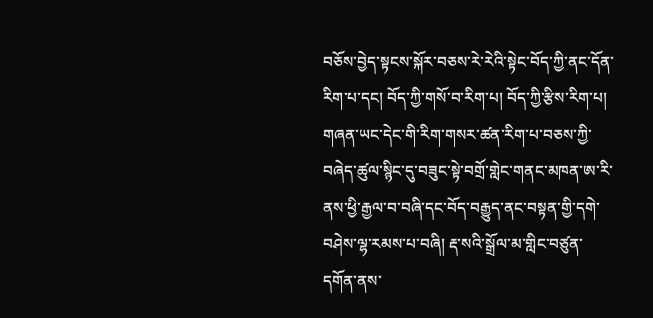བཅོས་བྱེད་སྟངས་སྐོར་བཅས་རེ་རེའི་སྟེང་བོད་ཀྱི་ནང་དོན་རིག་པ་དང། བོད་ཀྱི་གསོ་བ་རིག་པ། བོད་ཀྱི་རྩིས་རིག་པ། གཞན་ཡང་དེང་གི་རིག་གསར་ཚན་རིག་པ་བཅས་ཀྱི་བཞེད་ཚུལ་སྙིང་དུ་བཟུང་སྟེ་བགྲོ་གླེང་གནང་མཁན་ཨ་རི་ནས་ཕྱི་རྒྱལ་བ་བཞི་དང་བོད་བརྒྱུད་ནང་བསྟན་གྱི་དགེ་བཤེས་ལྷ་རམས་པ་བཞི། རྡ་སའི་སྒྲོལ་མ་གླིང་བཙུན་དགོན་ནས་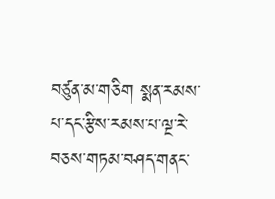བཙུན་མ་གཅིག སྨན་རམས་པ་དང་རྩིས་རམས་པ་ལྔ་རེ་བཅས་གཏམ་བཤད་གནང་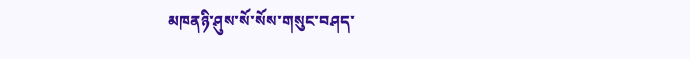མཁནཉི་ཤུས་སོ་སོས་གསུང་བཤད་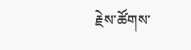རྗེས་ཚོགས་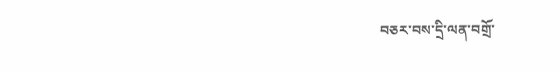བཅར་བས་དྲི་ལན་བགྲོ་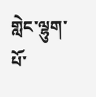གླེང་ལྷུག་པོ་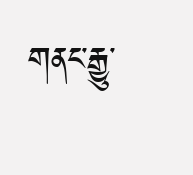གནང་རྒྱུ་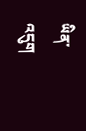ཡིན་འདུག